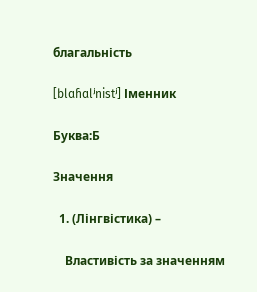благальність

[blɑɦɑlʲnistʲ] Іменник

Буква:Б

Значення

  1. (Лінгвістика) –

    Властивість за значенням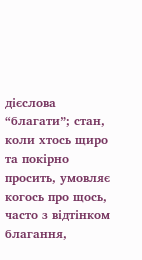дієслова “благати”; стан, коли хтось щиро та покірно просить, умовляє когось про щось, часто з відтінком благання,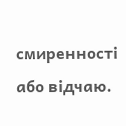смиренності або відчаю.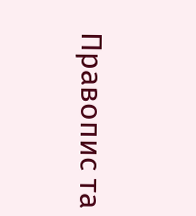Правопис та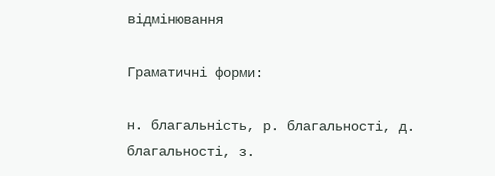відмінювання

Граматичні форми:

н. благальність, р. благальності, д. благальності, з.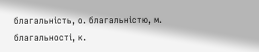благальність, о. благальністю, м. благальності, к.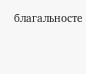благальносте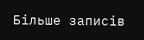Більше записів